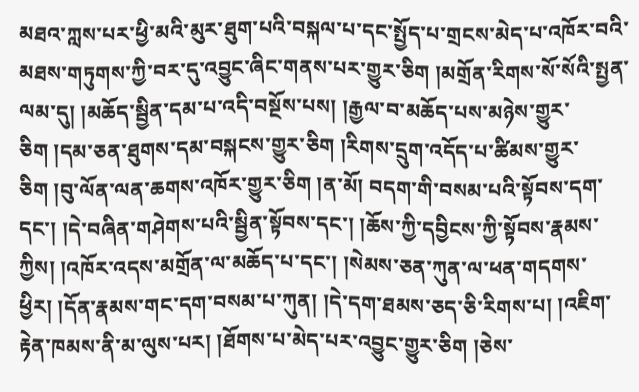མཐའ་ཀླས་པར་ཕྱི་མའི་མུར་ཐུག་པའི་བསྐལ་པ་དང་སྤྱོད་པ་གྲངས་མེད་པ་འཁོར་བའི་མཐས་གཏུགས་ཀྱི་བར་དུ་འབྱུང་ཞིང་གནས་པར་གྱུར་ཅིག །མགྲོན་རིགས་སོ་སོའི་སྤྱན་ལམ་དུ། །མཆོད་སྦྱིན་དམ་པ་འདི་བསྔོས་པས། །རྒྱལ་བ་མཆོད་པས་མཉེས་གྱུར་ཅིག །དམ་ཅན་ཐུགས་དམ་བསྐངས་གྱུར་ཅིག །རིགས་དྲུག་འདོད་པ་ཚིམས་གྱུར་ཅིག །བུ་ལོན་ལན་ཆགས་འཁོར་གྱུར་ཅིག །ན་མོ། བདག་གི་བསམ་པའི་སྟོབས་དག་དང་། །དེ་བཞིན་གཤེགས་པའི་སྦྱིན་སྟོབས་དང་། །ཆོས་ཀྱི་དབྱིངས་ཀྱི་སྟོབས་རྣམས་ཀྱིས། །འཁོར་འདས་མགྲོན་ལ་མཆོད་པ་དང་། །སེམས་ཅན་ཀུན་ལ་ཕན་གདགས་ཕྱིར། །དོན་རྣམས་གང་དག་བསམ་པ་ཀུན། །དེ་དག་ཐམས་ཅད་ཅི་རིགས་པ། །འཇིག་རྟེན་ཁམས་ནི་མ་ལུས་པར། །ཐོགས་པ་མེད་པར་འབྱུང་གྱུར་ཅིག །ཅེས་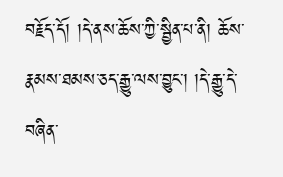བརྗོད་དོ། །དེ་ནས་ཆོས་ཀྱི་སྦྱིན་པ་ནི། ཆོས་རྣམས་ཐམས་ཅད་རྒྱུ་ལས་བྱུང་། །དེ་རྒྱུ་དེ་བཞིན་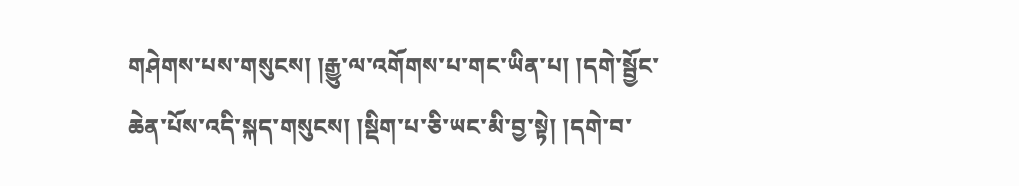གཤེགས་པས་གསུངས། །རྒྱུ་ལ་འགོགས་པ་གང་ཡིན་པ། །དགེ་སྦྱོང་ཆེན་པོས་འདི་སྐད་གསུངས། །སྡིག་པ་ཅི་ཡང་མི་བྱ་སྟེ། །དགེ་བ་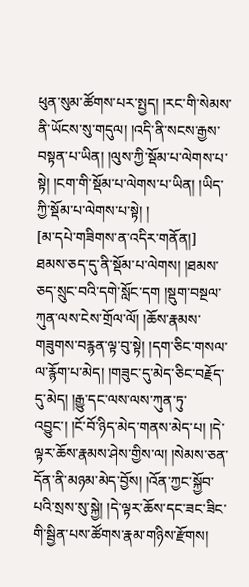ཕུན་སུམ་ཚོགས་པར་སྤྱད། །རང་གི་སེམས་ནི་ཡོངས་སུ་གདུལ། །འདི་ནི་སངས་རྒྱས་བསྟན་པ་ཡིན། །ལུས་ཀྱི་སྡོམ་པ་ལེགས་པ་སྟེ། །ངག་གི་སྡོམ་པ་ལེགས་པ་ཡིན། །ཡིད་ཀྱི་སྡོམ་པ་ལེགས་པ་སྟེ། །
[མ་དཔེ་གཟིགས་ན་འདིར་གནོན།]
ཐམས་ཅད་དུ་ནི་སྡོམ་པ་ལེགས། །ཐམས་ཅད་སྲུང་བའི་དགེ་སློང་དག །སྡུག་བསྔལ་ཀུན་ལས་ངེས་གྲོལ་ལོ། །ཆོས་རྣམས་གཟུགས་བརྙན་ལྟ་བུ་སྟེ། །དག་ཅིང་གསལ་ལ་རྙོག་པ་མེད། །གཟུང་དུ་མེད་ཅིང་བརྗོད་དུ་མེད། །རྒྱུ་དང་ལས་ལས་ཀུན་ཏུ་འབྱུང་། །ངོ་བོ་ཉིད་མེད་གནས་མེད་པ། །དེ་ལྟར་ཆོས་རྣམས་ཤེས་གྱིས་ལ། །སེམས་ཅན་དོན་ནི་མཉམ་མེད་བྱོས། །འོན་ཀྱང་སྐྱོབ་པའི་སྲས་སུ་སྐྱེ། །དེ་ལྟར་ཆོས་དང་ཟང་ཟིང་གི་སྦྱིན་པས་ཚོགས་རྣམ་གཉིས་རྫོགས།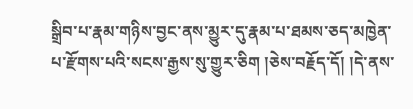སྒྲིབ་པ་རྣམ་གཉིས་བྱང་ནས་མྱུར་དུ་རྣམ་པ་ཐམས་ཅད་མཁྱེན་པ་རྫོགས་པའི་སངས་རྒྱས་སུ་གྱུར་ཅིག །ཅེས་བརྗོད་དོ། །དེ་ནས་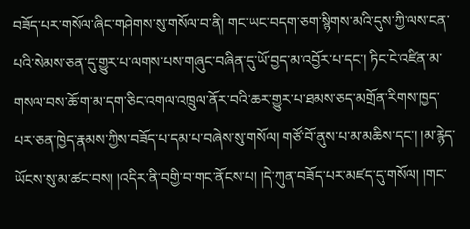བཟོད་པར་གསོལ་ཞིང་གཤེགས་སུ་གསོལ་བ་ནི། གང་ཡང་བདག་ཅག་སྙིགས་མའི་དུས་ཀྱི་ལས་ངན་པའི་སེམས་ཅན་དུ་གྱུར་པ་ལགས་པས་གཞུང་བཞིན་དུ་ཡོ་བྱད་མ་འབྱོར་པ་དང་། ཏིང་ངེ་འཛིན་མ་གསལ་བས་ཆོ་ག་མ་དག་ཅིང་འགལ་འཁྲུལ་ནོར་བའི་ཆར་གྱུར་པ་ཐམས་ཅད་མགྲོན་རིགས་ཁྱད་པར་ཅན་ཁྱེད་རྣམས་ཀྱིས་བཟོད་པ་དམ་པ་བཞེས་སུ་གསོལ། གཙོ་བོ་ནུས་པ་མ་མཆིས་དང་། །མ་རྙེད་ཡོངས་སུ་མ་ཚང་བས། །འདིར་ནི་བགྱི་བ་གང་ནོངས་པ། །དེ་ཀུན་བཟོད་པར་མཛད་དུ་གསོལ། །གང་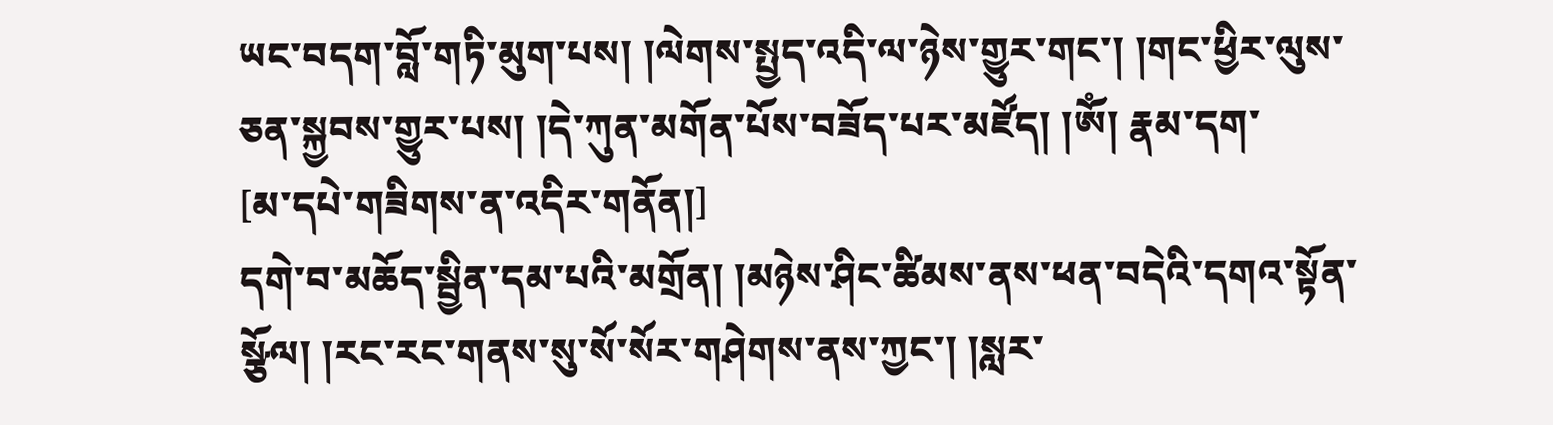ཡང་བདག་བློ་གཏི་མུག་པས། །ལེགས་སྤྱད་འདི་ལ་ཉེས་གྱུར་གང་། །གང་ཕྱིར་ལུས་ཅན་སྐྱབས་གྱུར་པས། །དེ་ཀུན་མགོན་པོས་བཟོད་པར་མཛོད། །ཨོཾ། རྣམ་དག་
[མ་དཔེ་གཟིགས་ན་འདིར་གནོན།]
དགེ་བ་མཆོད་སྦྱིན་དམ་པའི་མགྲོན། །མཉེས་ཤིང་ཚིམས་ནས་ཕན་བདེའི་དགའ་སྟོན་སྩོལ། །རང་རང་གནས་སུ་སོ་སོར་གཤེགས་ནས་ཀྱང་། །སླར་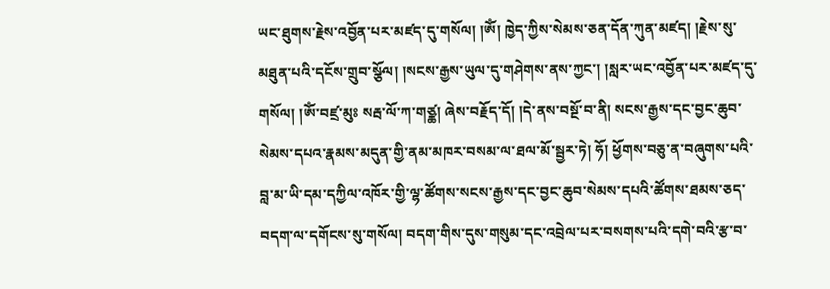ཡང་ཐུགས་རྗེས་འབྱོན་པར་མཛད་དུ་གསོལ། །ཨོཾ། ཁྱེད་ཀྱིས་སེམས་ཅན་དོན་ཀུན་མཛད། །རྗེས་སུ་མཐུན་པའི་དངོས་གྲུབ་སྩོལ། །སངས་རྒྱས་ཡུལ་དུ་གཤེགས་ནས་ཀྱང་། །སླར་ཡང་འབྱོན་པར་མཛད་དུ་གསོལ། །ཨོཾ་བཛྲ་མུཿ སརྦ་ལོ་ཀ་གཙྪ། ཞེས་བརྗོད་དོ། །དེ་ནས་བསྔོ་བ་ནི། སངས་རྒྱས་དང་བྱང་ཆུབ་སེམས་དཔའ་རྣམས་མདུན་གྱི་ནམ་མཁར་བསམ་ལ་ཐལ་མོ་སྦྱར་ཏེ། ཧོ། ཕྱོགས་བཅུ་ན་བཞུགས་པའི་བླ་མ་ཡི་དམ་དཀྱིལ་འཁོར་གྱི་ལྷ་ཚོགས་སངས་རྒྱས་དང་བྱང་ཆུབ་སེམས་དཔའི་ཚོགས་ཐམས་ཅད་བདག་ལ་དགོངས་སུ་གསོལ། བདག་གིས་དུས་གསུམ་དང་འབྲེལ་པར་བསགས་པའི་དགེ་བའི་རྩ་བ་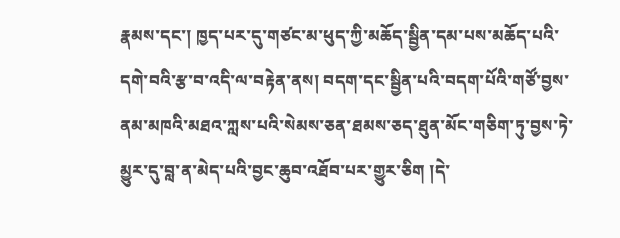རྣམས་དང་། ཁྱད་པར་དུ་གཙང་མ་ཕུད་ཀྱི་མཆོད་སྦྱིན་དམ་པས་མཆོད་པའི་དགེ་བའི་རྩ་བ་འདི་ལ་བརྟེན་ནས། བདག་དང་སྦྱིན་པའི་བདག་པོའི་གཙོ་བྱས་ནམ་མཁའི་མཐའ་ཀླས་པའི་སེམས་ཅན་ཐམས་ཅད་ཐུན་མོང་གཅིག་ཏུ་བྱས་ཏེ་མྱུར་དུ་བླ་ན་མེད་པའི་བྱང་ཆུབ་འཐོབ་པར་གྱུར་ཅིག །དེ་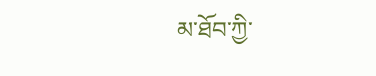མ་ཐོབ་ཀྱི་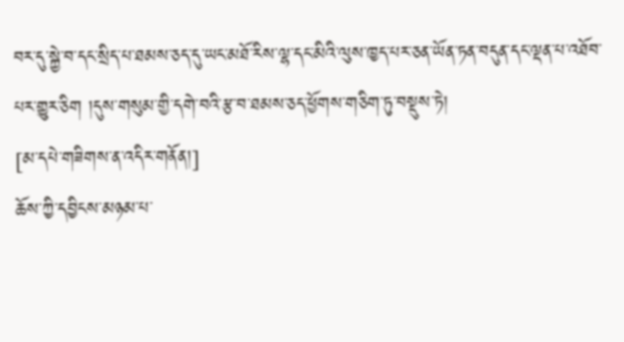བར་དུ་སྐྱེ་བ་དང་སྲིད་པ་ཐམས་ཅད་དུ་ཡང་མཐོ་རིས་ལྷ་དང་མིའི་ལུས་ཁྱད་པར་ཅན་ཡོན་ཏན་བདུན་དང་ལྡན་པ་འཐོབ་པར་གྱུར་ཅིག །དུས་གསུམ་གྱི་དགེ་བའི་རྩ་བ་ཐམས་ཅད་ཕྱོགས་གཅིག་ཏུ་བསྡུས་ཏེ།
[མ་དཔེ་གཟིགས་ན་འདིར་གནོན།]
ཆོས་ཀྱི་དབྱིངས་མཉམ་པ་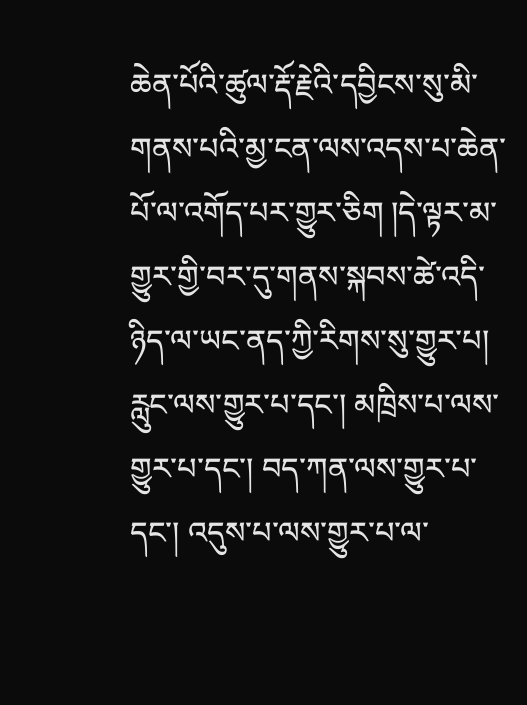ཆེན་པོའི་ཚུལ་རྡོ་རྗེའི་དབྱིངས་སུ་མི་གནས་པའི་མྱ་ངན་ལས་འདས་པ་ཆེན་པོ་ལ་འགོད་པར་གྱུར་ཅིག །དེ་ལྟར་མ་གྱུར་གྱི་བར་དུ་གནས་སྐབས་ཚེ་འདི་ཉིད་ལ་ཡང་ནད་ཀྱི་རིགས་སུ་གྱུར་པ། རླུང་ལས་གྱུར་པ་དང་། མཁྲིས་པ་ལས་གྱུར་པ་དང་། བད་ཀན་ལས་གྱུར་པ་དང་། འདུས་པ་ལས་གྱུར་པ་ལ་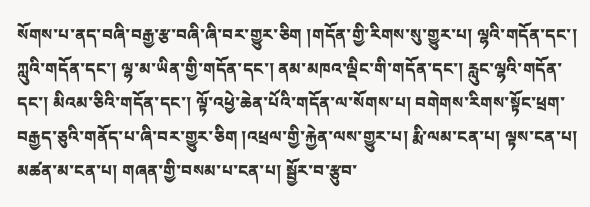སོགས་པ་ནད་བཞི་བརྒྱ་རྩ་བཞི་ཞི་བར་གྱུར་ཅིག །གདོན་གྱི་རིགས་སུ་གྱུར་པ། ལྷའི་གདོན་དང་། ཀླུའི་གདོན་དང་། ལྷ་མ་ཡིན་གྱི་གདོན་དང་། ནམ་མཁའ་ལྡིང་གི་གདོན་དང་། རླུང་ལྷའི་གདོན་དང་། མིའམ་ཅིའི་གདོན་དང་། ལྟོ་འཕྱེ་ཆེན་པོའི་གདོན་ལ་སོགས་པ། བགེགས་རིགས་སྟོང་ཕྲག་བརྒྱད་ཅུའི་གནོད་པ་ཞི་བར་གྱུར་ཅིག །འཕྲལ་གྱི་རྐྱེན་ལས་གྱུར་པ། རྨི་ལམ་ངན་པ། ལྟས་ངན་པ། མཚན་མ་ངན་པ། གཞན་གྱི་བསམ་པ་ངན་པ། སྦྱོར་བ་རྩུབ་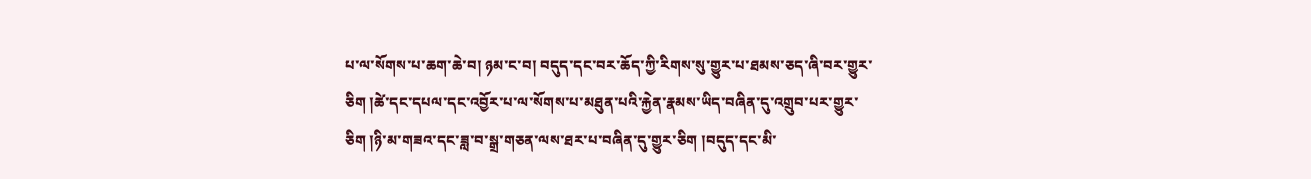པ་ལ་སོགས་པ་ཆག་ཆེ་བ། ཉམ་ང་བ། བདུད་དང་བར་ཆོད་ཀྱི་རིགས་སུ་གྱུར་པ་ཐམས་ཅད་ཞི་བར་གྱུར་ཅིག །ཚེ་དང་དཔལ་དང་འབྱོར་པ་ལ་སོགས་པ་མཐུན་པའི་རྐྱེན་རྣམས་ཡིད་བཞིན་དུ་འགྲུབ་པར་གྱུར་ཅིག །ཉི་མ་གཟའ་དང་ཟླ་བ་སྒྲ་གཅན་ལས་ཐར་པ་བཞིན་དུ་གྱུར་ཅིག །བདུད་དང་མི་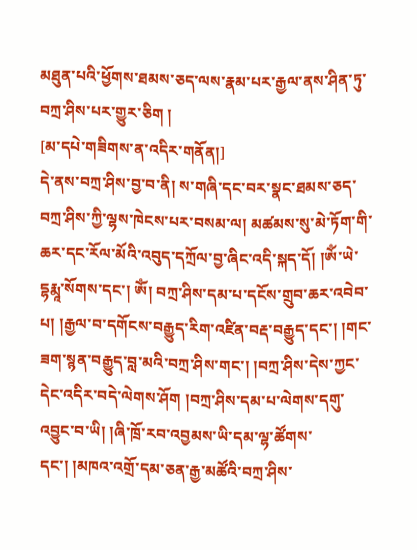མཐུན་པའི་ཕྱོགས་ཐམས་ཅད་ལས་རྣམ་པར་རྒྱལ་ནས་ཤིན་ཏུ་བཀྲ་ཤིས་པར་གྱུར་ཅིག །
[མ་དཔེ་གཟིགས་ན་འདིར་གནོན།]
དེ་ནས་བཀྲ་ཤིས་བྱ་བ་ནི། ས་གཞི་དང་བར་སྣང་ཐམས་ཅད་བཀྲ་ཤིས་ཀྱི་ལྷས་ཁེངས་པར་བསམ་ལ། མཚམས་སུ་མེ་ཏོག་གི་ཆར་དང་རོལ་མོའི་འབུད་དཀྲོལ་བྱ་ཞིང་འདི་སྐད་དོ། །ཨོཾ་ཡེ་དྷརྨཱ་སོགས་དང་། ཨོཾ། བཀྲ་ཤིས་དམ་པ་དངོས་གྲུབ་ཆར་འབེབ་པ། །རྒྱལ་བ་དགོངས་བརྒྱུད་རིག་འཛིན་བརྡ་བརྒྱུད་དང་། །གང་ཟག་སྙན་བརྒྱུད་བླ་མའི་བཀྲ་ཤིས་གང་། །བཀྲ་ཤིས་དེས་ཀྱང་དེང་འདིར་བདེ་ལེགས་ཤོག །བཀྲ་ཤིས་དམ་པ་ལེགས་དགུ་འབྱུང་བ་ཡི། །ཞི་ཁྲོ་རབ་འབྱམས་ཡི་དམ་ལྷ་ཚོགས་དང་། །མཁའ་འགྲོ་དམ་ཅན་རྒྱ་མཚོའི་བཀྲ་ཤིས་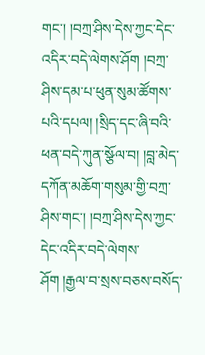གང་། །བཀྲ་ཤིས་དེས་ཀྱང་དེང་འདིར་བདེ་ལེགས་ཤོག །བཀྲ་ཤིས་དམ་པ་ཕུན་སུམ་ཚོགས་པའི་དཔལ། །སྲིད་དང་ཞི་བའི་ཕན་བདེ་ཀུན་སྩོལ་བ། །བླ་མེད་དཀོན་མཆོག་གསུམ་གྱི་བཀྲ་ཤིས་གང་། །བཀྲ་ཤིས་དེས་ཀྱང་དེང་འདིར་བདེ་ལེགས་ཤོག །རྒྱལ་བ་སྲས་བཅས་བསོད་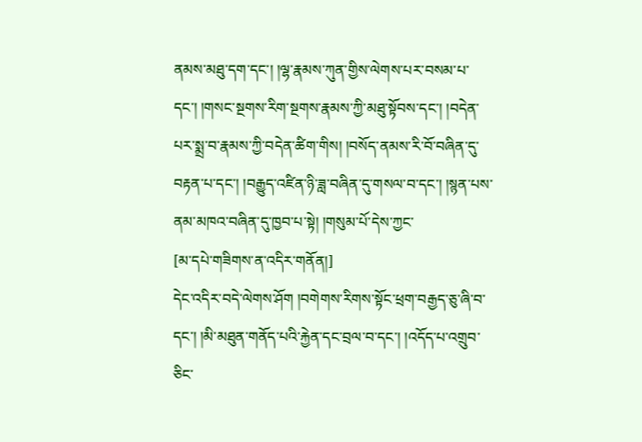ནམས་མཐུ་དག་དང་། །ལྷ་རྣམས་ཀུན་གྱིས་ལེགས་པར་བསམ་པ་དང་། །གསང་སྔགས་རིག་སྔགས་རྣམས་ཀྱི་མཐུ་སྟོབས་དང་། །བདེན་པར་སྨྲ་བ་རྣམས་ཀྱི་བདེན་ཚིག་གིས། །བསོད་ནམས་རི་བོ་བཞིན་དུ་བརྟན་པ་དང་། །བརྒྱུད་འཛིན་ཉི་ཟླ་བཞིན་དུ་གསལ་བ་དང་། །སྙན་པས་ནམ་མཁའ་བཞིན་དུ་ཁྱབ་པ་སྟེ། །གསུམ་པོ་དེས་ཀྱང་
[མ་དཔེ་གཟིགས་ན་འདིར་གནོན།]
དེང་འདིར་བདེ་ལེགས་ཤོག །བགེགས་རིགས་སྟོང་ཕྲག་བརྒྱད་ཅུ་ཞི་བ་དང་། །མི་མཐུན་གནོད་པའི་རྐྱེན་དང་བྲལ་བ་དང་། །འདོད་པ་འགྲུབ་ཅིང་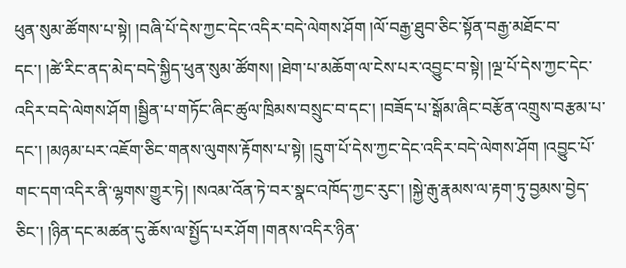ཕུན་སུམ་ཚོགས་པ་སྟེ། །བཞི་པོ་དེས་ཀྱང་དེང་འདིར་བདེ་ལེགས་ཤོག །ལོ་བརྒྱ་ཐུབ་ཅིང་སྟོན་བརྒྱ་མཐོང་བ་དང་། །ཚེ་རིང་ནད་མེད་བདེ་སྐྱིད་ཕུན་སུམ་ཚོགས། །ཐེག་པ་མཆོག་ལ་ངེས་པར་འབྱུང་བ་སྟེ། །ལྔ་པོ་དེས་ཀྱང་དེང་འདིར་བདེ་ལེགས་ཤོག །སྦྱིན་པ་གཏོང་ཞིང་ཚུལ་ཁྲིམས་བསྲུང་བ་དང་། །བཟོད་པ་སྒོམ་ཞིང་བརྩོན་འགྲུས་བརྩམ་པ་དང་། །མཉམ་པར་འཇོག་ཅིང་གནས་ལུགས་རྟོགས་པ་སྟེ། །དྲུག་པོ་དེས་ཀྱང་དེང་འདིར་བདེ་ལེགས་ཤོག །འབྱུང་པོ་གང་དག་འདིར་ནི་ལྷགས་གྱུར་ཏེ། །སའམ་འོན་ཏེ་བར་སྣང་འཁོད་ཀྱང་རུང་། །སྐྱེ་རྒུ་རྣམས་ལ་རྟག་ཏུ་བྱམས་བྱེད་ཅིང་། །ཉིན་དང་མཚན་དུ་ཆོས་ལ་སྤྱོད་པར་ཤོག །གནས་འདིར་ཉིན་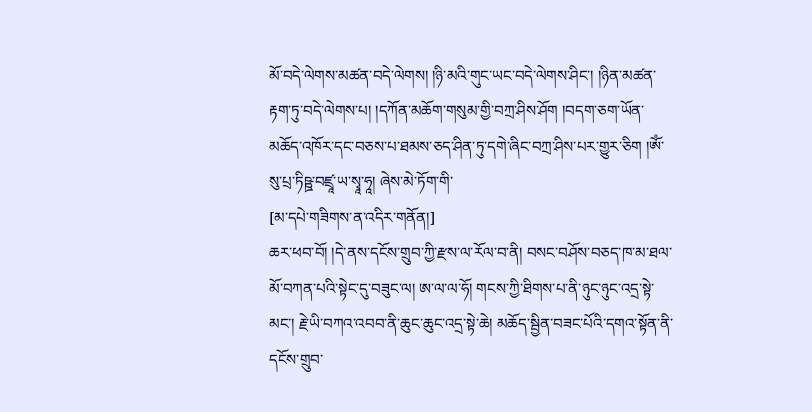མོ་བདེ་ལེགས་མཚན་བདེ་ལེགས། །ཉི་མའི་གུང་ཡང་བདེ་ལེགས་ཤིང་། །ཉིན་མཚན་རྟག་ཏུ་བདེ་ལེགས་པ། །དཀོན་མཆོག་གསུམ་གྱི་བཀྲ་ཤིས་ཤོག །བདག་ཅག་ཡོན་མཆོད་འཁོར་དང་བཅས་པ་ཐམས་ཅད་ཤིན་ཏུ་དགེ་ཞིང་བཀྲ་ཤིས་པར་གྱུར་ཅིག །ཨོཾ་སུ་པྲ་ཏིཥྛ་བཛྲཱ་ཡ་སྭཱ་ཧཱ། ཞེས་མེ་ཏོག་གི་
[མ་དཔེ་གཟིགས་ན་འདིར་གནོན།]
ཆར་ཕབ་བོ། །དེ་ནས་དངོས་གྲུབ་ཀྱི་རྫས་ལ་རོལ་བ་ནི། བསང་བཤོས་བཅད་ཁ་མ་ཐལ་མོ་བཀན་པའི་སྟེང་དུ་བཟུང་ལ། ཨ་ལ་ལ་ཧོ། གངས་ཀྱི་ཐིགས་པ་ནི་ཉུང་ཉུང་འདྲ་སྟེ་མང་། རྗེ་ཡི་བཀའ་འབབ་ནི་ཆུང་ཆུང་འདྲ་སྟེ་ཆེ། མཆོད་སྦྱིན་བཟང་པོའི་དགའ་སྟོན་ནི་དངོས་གྲུབ་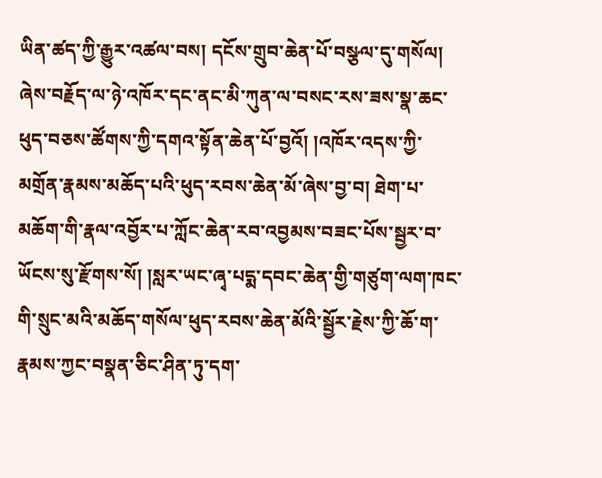ཡིན་ཚད་ཀྱི་རྒྱུར་འཚལ་བས། དངོས་གྲུབ་ཆེན་པོ་བསྩལ་དུ་གསོལ། ཞེས་བརྗོད་ལ་ཉེ་འཁོར་དང་ནང་མི་ཀུན་ལ་བསང་རས་ཟས་སྣ་ཆང་ཕུད་བཅས་ཚོགས་ཀྱི་དགའ་སྟོན་ཆེན་པོ་བྱའོ། །འཁོར་འདས་ཀྱི་མགྲོན་རྣམས་མཆོད་པའི་ཕུད་རབས་ཆེན་མོ་ཞེས་བྱ་བ། ཐེག་པ་མཆོག་གི་རྣལ་འབྱོར་པ་ཀློང་ཆེན་རབ་འབྱམས་བཟང་པོས་སྦྱར་བ་ཡོངས་སུ་རྫོགས་སོ། །སླར་ཡང་ཞྭ་པདྨ་དབང་ཆེན་གྱི་གཙུག་ལག་ཁང་གི་སྲུང་མའི་མཆོད་གསོལ་ཕུད་རབས་ཆེན་མོའི་སྦྱོར་རྗེས་ཀྱི་ཆོ་ག་རྣམས་ཀྱང་བསྣན་ཅིང་ཤིན་ཏུ་དག་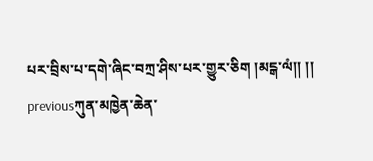པར་བྲིས་པ་དགེ་ཞིང་བཀྲ་ཤིས་པར་གྱུར་ཅིག །མངྒ་ལཾ།། །།
previousཀུན་མཁྱེན་ཆེན་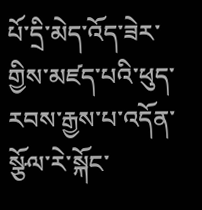པོ་དྲི་མེད་འོད་ཟེར་གྱིས་མཛད་པའི་ཕུད་རབས་རྒྱས་པ་འདོན་སྩོལ་རེ་སྐོང་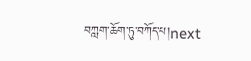བཀླག་ཆོག་ཏུ་བཀོད་པ།next